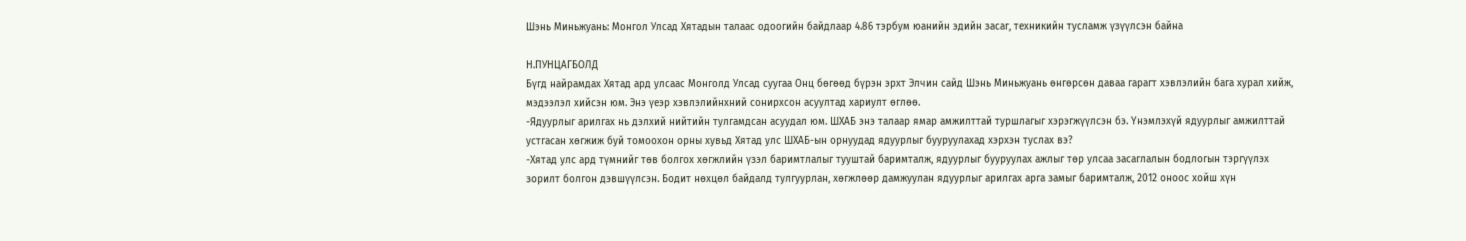Шэнь Миньжуань: Монгол Улсад Хятадын талаас одоогийн байдлаар 4.86 тэрбум юанийн эдийн засаг, техникийн тусламж үзүүлсэн байна

Н.ПУНЦАГБОЛД
Бүгд найрамдах Хятад ард улсаас Монголд Улсад суугаа Онц бөгөөд бүрэн эрхт Элчин сайд Шэнь Миньжуань өнгөрсөн даваа гарагт хэвлэлийн бага хурал хийж, мэдээлэл хийсэн юм. Энэ үеэр хэвлэлийнхний сонирхсон асуултад хариулт өглөө.
-Ядуурлыг арилгах нь дэлхий нийтийн тулгамдсан асуудал юм. ШХАБ энэ талаар ямар амжилттай туршлагыг хэрэгжүүлсэн бэ. Үнэмлэхүй ядуурлыг амжилттай устгасан хөгжиж буй томоохон орны хувьд Хятад улс ШХАБ-ын орнуудад ядуурлыг бууруулахад хэрхэн туслах вэ?
-Хятад улс ард түмнийг төв болгох хөгжлийн үзэл баримтлалыг тууштай баримталж, ядуурлыг бууруулах ажлыг төр улсаа засаглалын бодлогын тэргүүлэх зорилт болгон дэвшүүлсэн. Бодит нөхцөл байдалд тулгуурлан, хөгжлөөр дамжуулан ядуурлыг арилгах арга замыг баримталж, 2012 оноос хойш хүн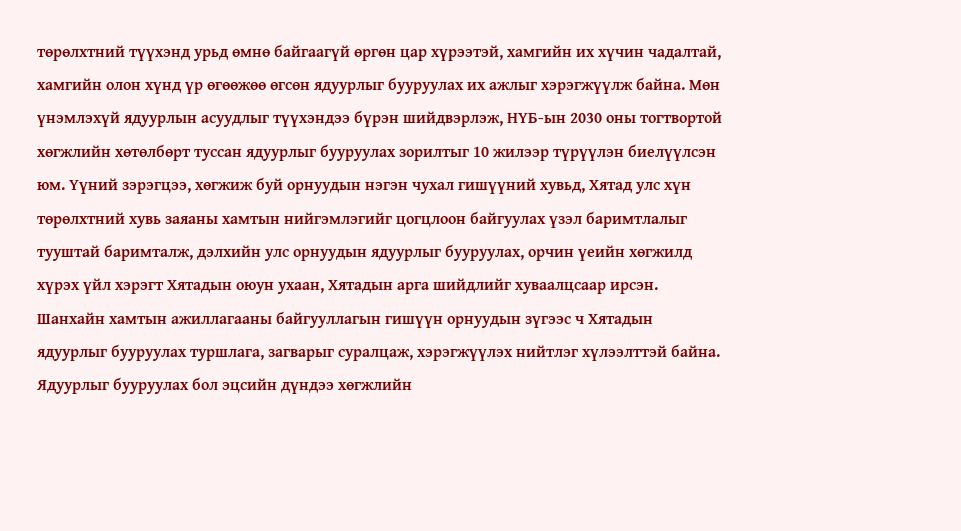төрөлхтний түүхэнд урьд өмнө байгаагүй өргөн цар хүрээтэй, хамгийн их хүчин чадалтай, хамгийн олон хүнд үр өгөөжөө өгсөн ядуурлыг бууруулах их ажлыг хэрэгжүүлж байна. Мөн үнэмлэхүй ядуурлын асуудлыг түүхэндээ бүрэн шийдвэрлэж, НҮБ-ын 2030 оны тогтвортой хөгжлийн хөтөлбөрт туссан ядуурлыг бууруулах зорилтыг 10 жилээр түрүүлэн биелүүлсэн юм. Үүний зэрэгцээ, хөгжиж буй орнуудын нэгэн чухал гишүүний хувьд, Хятад улс хүн төрөлхтний хувь заяаны хамтын нийгэмлэгийг цогцлоон байгуулах үзэл баримтлалыг тууштай баримталж, дэлхийн улс орнуудын ядуурлыг бууруулах, орчин үеийн хөгжилд хүрэх үйл хэрэгт Хятадын оюун ухаан, Хятадын арга шийдлийг хуваалцсаар ирсэн. Шанхайн хамтын ажиллагааны байгууллагын гишүүн орнуудын зүгээс ч Хятадын ядуурлыг бууруулах туршлага, загварыг суралцаж, хэрэгжүүлэх нийтлэг хүлээлттэй байна.
Ядуурлыг бууруулах бол эцсийн дүндээ хөгжлийн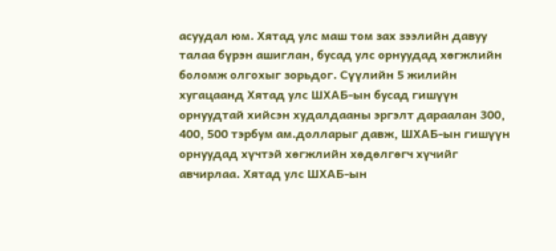асуудал юм. Хятад улс маш том зах зээлийн давуу талаа бүрэн ашиглан, бусад улс орнуудад хөгжлийн боломж олгохыг зорьдог. Сүүлийн 5 жилийн хугацаанд Хятад улс ШХАБ-ын бусад гишүүн орнуудтай хийсэн худалдааны эргэлт дараалан 300, 400, 500 тэрбум ам.долларыг давж, ШХАБ-ын гишүүн орнуудад хүчтэй хөгжлийн хөдөлгөгч хүчийг авчирлаа. Хятад улс ШХАБ-ын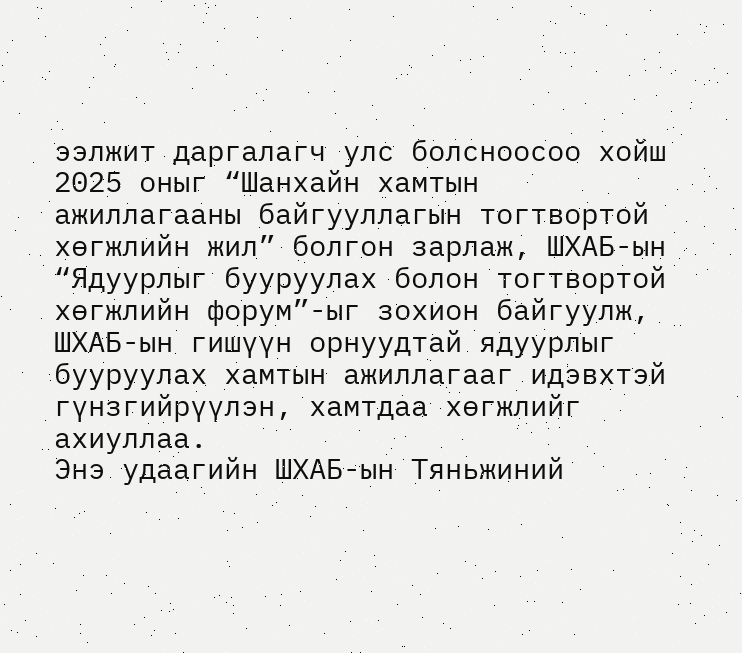ээлжит даргалагч улс болсноосоо хойш 2025 оныг “Шанхайн хамтын ажиллагааны байгууллагын тогтвортой хөгжлийн жил” болгон зарлаж, ШХАБ-ын “Ядуурлыг бууруулах болон тогтвортой хөгжлийн форум”-ыг зохион байгуулж, ШХАБ-ын гишүүн орнуудтай ядуурлыг бууруулах хамтын ажиллагааг идэвхтэй гүнзгийрүүлэн, хамтдаа хөгжлийг ахиуллаа.
Энэ удаагийн ШХАБ-ын Тяньжиний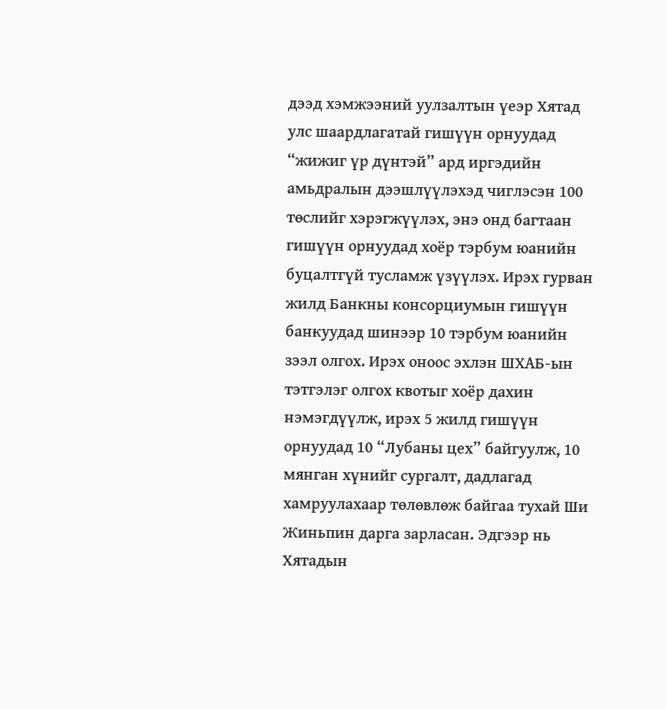дээд хэмжээний уулзалтын үеэр Хятад улс шаардлагатай гишүүн орнуудад “жижиг үр дүнтэй” ард иргэдийн амьдралын дээшлүүлэхэд чиглэсэн 100 төслийг хэрэгжүүлэх, энэ онд багтаан гишүүн орнуудад хоёр тэрбум юанийн буцалтгүй тусламж үзүүлэх. Ирэх гурван жилд Банкны консорциумын гишүүн банкуудад шинээр 10 тэрбум юанийн зээл олгох. Ирэх оноос эхлэн ШХАБ-ын тэтгэлэг олгох квотыг хоёр дахин нэмэгдүүлж, ирэх 5 жилд гишүүн орнуудад 10 “Лубаны цех” байгуулж, 10 мянган хүнийг сургалт, дадлагад хамруулахаар төлөвлөж байгаа тухай Ши Жиньпин дарга зарласан. Эдгээр нь Хятадын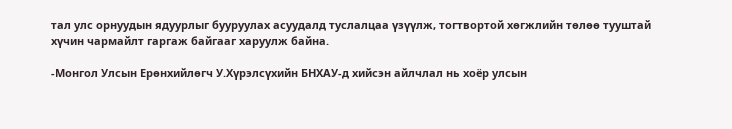тал улс орнуудын ядуурлыг бууруулах асуудалд туслалцаа үзүүлж, тогтвортой хөгжлийн төлөө тууштай хүчин чармайлт гаргаж байгааг харуулж байна.

-Монгол Улсын Ерөнхийлөгч У.Хүрэлсүхийн БНХАУ-д хийсэн айлчлал нь хоёр улсын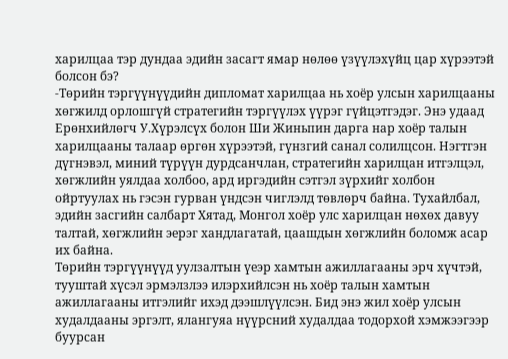харилцаа тэр дундаа эдийн засагт ямар нөлөө үзүүлэхүйц цар хүрээтэй болсон бэ?
-Төрийн тэргүүнүүдийн дипломат харилцаа нь хоёр улсын харилцааны хөгжилд орлошгүй стратегийн тэргүүлэх үүрэг гүйцэтгэдэг. Энэ удаад Ерөнхийлөгч У.Хүрэлсүх болон Ши Жиньпин дарга нар хоёр талын харилцааны талаар өргөн хүрээтэй, гүнзгий санал солилцсон. Нэгтгэн дүгнэвэл, миний түрүүн дурдсанчлан, стратегийн харилцан итгэлцэл, хөгжлийн уялдаа холбоо, ард иргэдийн сэтгэл зүрхийг холбон ойртуулах нь гэсэн гурван үндсэн чиглэлд төвлөрч байна. Тухайлбал, эдийн засгийн салбарт Хятад, Монгол хоёр улс харилцан нөхөх давуу талтай, хөгжлийн эерэг хандлагатай, цаашдын хөгжлийн боломж асар их байна.
Төрийн тэргүүнүүд уулзалтын үеэр хамтын ажиллагааны эрч хүчтэй, тууштай хүсэл эрмэлзлээ илэрхийлсэн нь хоёр талын хамтын ажиллагааны итгэлийг ихэд дээшлүүлсэн. Бид энэ жил хоёр улсын худалдааны эргэлт, ялангуяа нүүрсний худалдаа тодорхой хэмжээгээр буурсан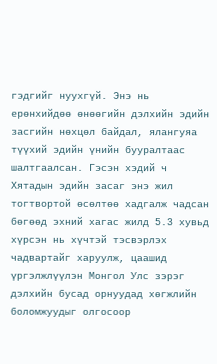гэдгийг нуухгүй. Энэ нь ерөнхийдөө өнөөгийн дэлхийн эдийн засгийн нөхцөл байдал, ялангуяа түүхий эдийн үнийн бууралтаас шалтгаалсан. Гэсэн хэдий ч Хятадын эдийн засаг энэ жил тогтвортой өсөлтөө хадгалж чадсан бөгөөд эхний хагас жилд 5.3 хувьд хүрсэн нь хүчтэй тэсвэрлэх чадвартайг харуулж, цаашид үргэлжлүүлэн Монгол Улс зэрэг дэлхийн бусад орнуудад хөгжлийн боломжуудыг олгосоор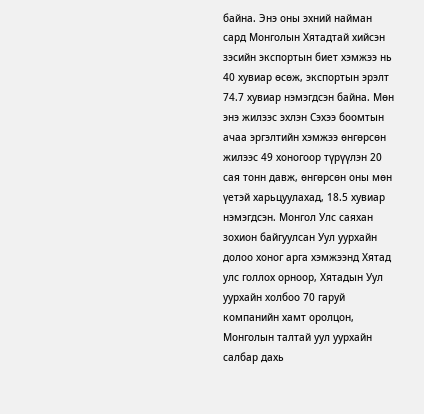байна. Энэ оны эхний найман сард Монголын Хятадтай хийсэн зэсийн экспортын биет хэмжээ нь 40 хувиар өсөж, экспортын эрэлт 74.7 хувиар нэмэгдсэн байна. Мөн энэ жилээс эхлэн Сэхээ боомтын ачаа эргэлтийн хэмжээ өнгөрсөн жилээс 49 хоногоор түрүүлэн 20 сая тонн давж, өнгөрсөн оны мөн үетэй харьцуулахад, 18.5 хувиар нэмэгдсэн. Монгол Улс саяхан зохион байгуулсан Уул уурхайн долоо хоног арга хэмжээнд Хятад улс голлох орноор, Хятадын Уул уурхайн холбоо 70 гаруй компанийн хамт оролцон, Монголын талтай уул уурхайн салбар дахь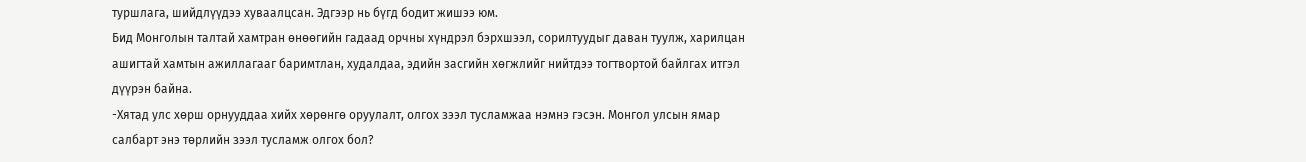туршлага, шийдлүүдээ хуваалцсан. Эдгээр нь бүгд бодит жишээ юм.
Бид Монголын талтай хамтран өнөөгийн гадаад орчны хүндрэл бэрхшээл, сорилтуудыг даван туулж, харилцан ашигтай хамтын ажиллагааг баримтлан, худалдаа, эдийн засгийн хөгжлийг нийтдээ тогтвортой байлгах итгэл дүүрэн байна.
-Хятад улс хөрш орнууддаа хийх хөрөнгө оруулалт, олгох зээл тусламжаа нэмнэ гэсэн. Монгол улсын ямар салбарт энэ төрлийн зээл тусламж олгох бол?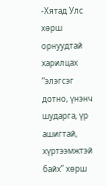-Хятад Улс хөрш орнуудтай харилцах “элэгсэг дотно, үнэнч шударга, үр ашигтай, хүртээмжтэй байх” хөрш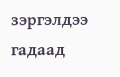зэргэлдээ гадаад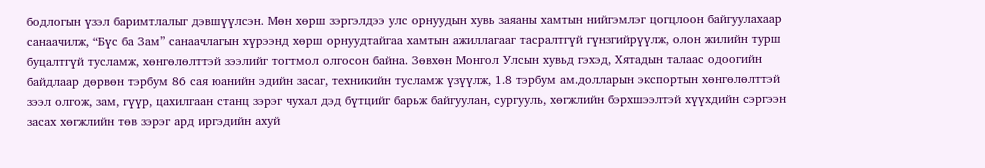бодлогын үзэл баримтлалыг дэвшүүлсэн. Мөн хөрш зэргэлдээ улс орнуудын хувь заяаны хамтын нийгэмлэг цогцлоон байгуулахаар санаачилж, “Бүс ба Зам” санаачлагын хүрээнд хөрш орнуудтайгаа хамтын ажиллагааг тасралтгүй гүнзгийрүүлж, олон жилийн турш буцалтгүй тусламж, хөнгөлөлттэй зээлийг тогтмол олгосон байна. Зөвхөн Монгол Улсын хувьд гэхэд, Хятадын талаас одоогийн байдлаар дөрвөн тэрбум 86 сая юанийн эдийн засаг, техникийн тусламж үзүүлж, 1.8 тэрбум ам.долларын экспортын хөнгөлөлттэй зээл олгож, зам, гүүр, цахилгаан станц зэрэг чухал дэд бүтцийг барьж байгуулан, сургууль, хөгжлийн бэрхшээлтэй хүүхдийн сэргээн засах хөгжлийн төв зэрэг ард иргэдийн ахуй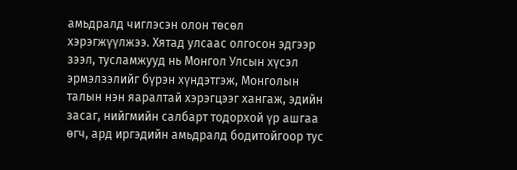амьдралд чиглэсэн олон төсөл хэрэгжүүлжээ. Хятад улсаас олгосон эдгээр зээл, тусламжууд нь Монгол Улсын хүсэл эрмэлзэлийг бүрэн хүндэтгэж, Монголын талын нэн яаралтай хэрэгцээг хангаж, эдийн засаг, нийгмийн салбарт тодорхой үр ашгаа өгч, ард иргэдийн амьдралд бодитойгоор тус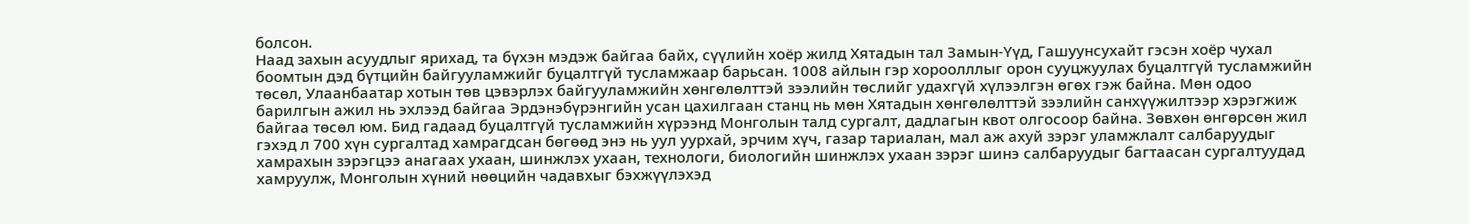болсон.
Наад захын асуудлыг ярихад, та бүхэн мэдэж байгаа байх, сүүлийн хоёр жилд Хятадын тал Замын-Үүд, Гашуунсухайт гэсэн хоёр чухал боомтын дэд бүтцийн байгууламжийг буцалтгүй тусламжаар барьсан. 1008 айлын гэр хороолллыг орон сууцжуулах буцалтгүй тусламжийн төсөл, Улаанбаатар хотын төв цэвэрлэх байгууламжийн хөнгөлөлттэй зээлийн төслийг удахгүй хүлээлгэн өгөх гэж байна. Мөн одоо барилгын ажил нь эхлээд байгаа Эрдэнэбүрэнгийн усан цахилгаан станц нь мөн Хятадын хөнгөлөлттэй зээлийн санхүүжилтээр хэрэгжиж байгаа төсөл юм. Бид гадаад буцалтгүй тусламжийн хүрээнд Монголын талд сургалт, дадлагын квот олгосоор байна. Зөвхөн өнгөрсөн жил гэхэд л 700 хүн сургалтад хамрагдсан бөгөөд энэ нь уул уурхай, эрчим хүч, газар тариалан, мал аж ахуй зэрэг уламжлалт салбаруудыг хамрахын зэрэгцээ анагаах ухаан, шинжлэх ухаан, технологи, биологийн шинжлэх ухаан зэрэг шинэ салбаруудыг багтаасан сургалтуудад хамруулж, Монголын хүний нөөцийн чадавхыг бэхжүүлэхэд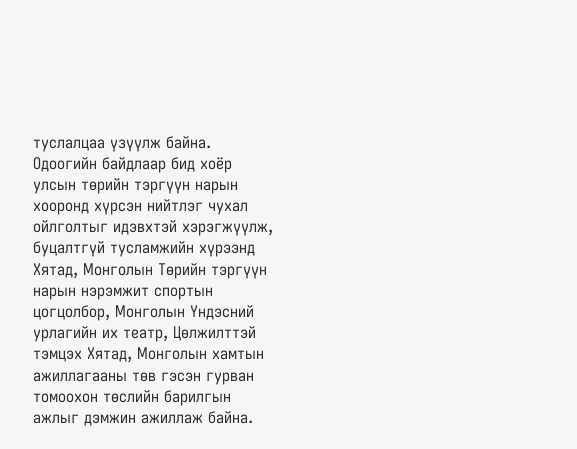туслалцаа үзүүлж байна.
Одоогийн байдлаар бид хоёр улсын төрийн тэргүүн нарын хооронд хүрсэн нийтлэг чухал ойлголтыг идэвхтэй хэрэгжүүлж, буцалтгүй тусламжийн хүрээнд Хятад, Монголын Төрийн тэргүүн нарын нэрэмжит спортын цогцолбор, Монголын Үндэсний урлагийн их театр, Цөлжилттэй тэмцэх Хятад, Монголын хамтын ажиллагааны төв гэсэн гурван томоохон төслийн барилгын ажлыг дэмжин ажиллаж байна.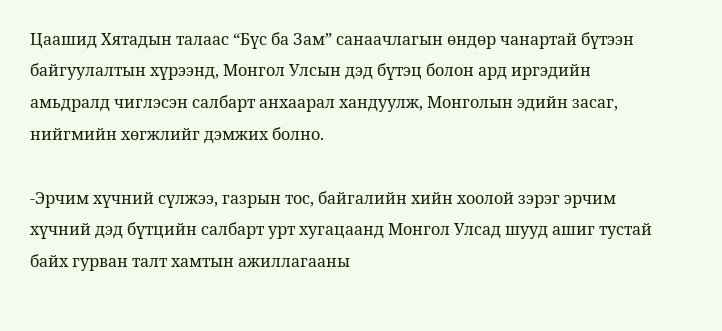Цаашид Хятадын талаас “Бүс ба Зам” санаачлагын өндөр чанартай бүтээн байгуулалтын хүрээнд, Монгол Улсын дэд бүтэц болон ард иргэдийн амьдралд чиглэсэн салбарт анхаарал хандуулж, Монголын эдийн засаг, нийгмийн хөгжлийг дэмжих болно.

-Эрчим хүчний сүлжээ, газрын тос, байгалийн хийн хоолой зэрэг эрчим хүчний дэд бүтцийн салбарт урт хугацаанд Монгол Улсад шууд ашиг тустай байх гурван талт хамтын ажиллагааны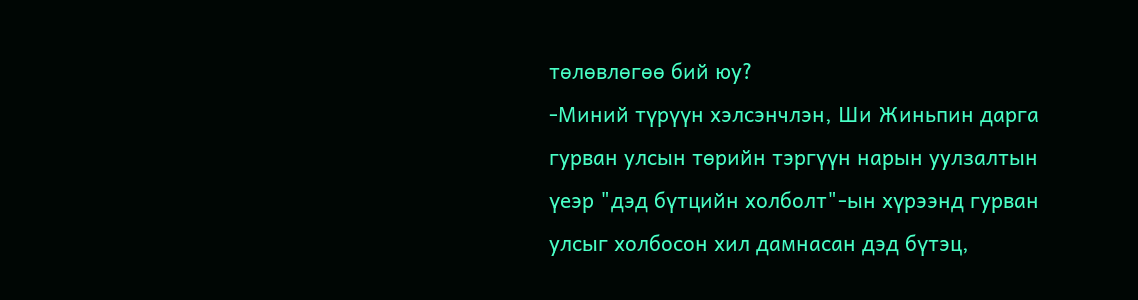төлөвлөгөө бий юу?
-Миний түрүүн хэлсэнчлэн, Ши Жиньпин дарга гурван улсын төрийн тэргүүн нарын уулзалтын үеэр "дэд бүтцийн холболт"-ын хүрээнд гурван улсыг холбосон хил дамнасан дэд бүтэц,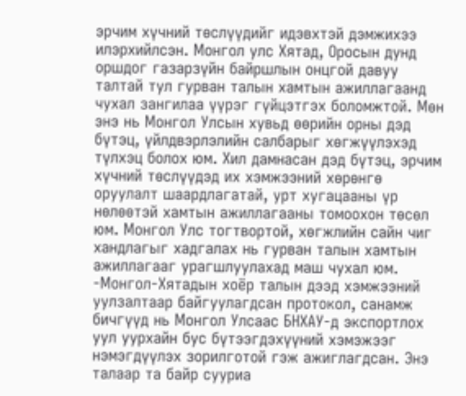эрчим хүчний төслүүдийг идэвхтэй дэмжихээ илэрхийлсэн. Монгол улс Хятад, Оросын дунд оршдог газарзүйн байршлын онцгой давуу талтай тул гурван талын хамтын ажиллагаанд чухал зангилаа үүрэг гүйцэтгэх боломжтой. Мөн энэ нь Монгол Улсын хувьд өөрийн орны дэд бүтэц, үйлдвэрлэлийн салбарыг хөгжүүлэхэд түлхэц болох юм. Хил дамнасан дэд бүтэц, эрчим хүчний төслүүдэд их хэмжээний хөрөнгө оруулалт шаардлагатай, урт хугацааны үр нөлөөтэй хамтын ажиллагааны томоохон төсөл юм. Монгол Улс тогтвортой, хөгжлийн сайн чиг хандлагыг хадгалах нь гурван талын хамтын ажиллагааг урагшлуулахад маш чухал юм.
-Монгол-Хятадын хоёр талын дээд хэмжээний уулзалтаар байгуулагдсан протокол, санамж бичгүүд нь Монгол Улсаас БНХАУ-д экспортлох уул уурхайн бус бүтээгдэхүүний хэмэжээг нэмэгдүүлэх зорилготой гэж ажиглагдсан. Энэ талаар та байр сууриа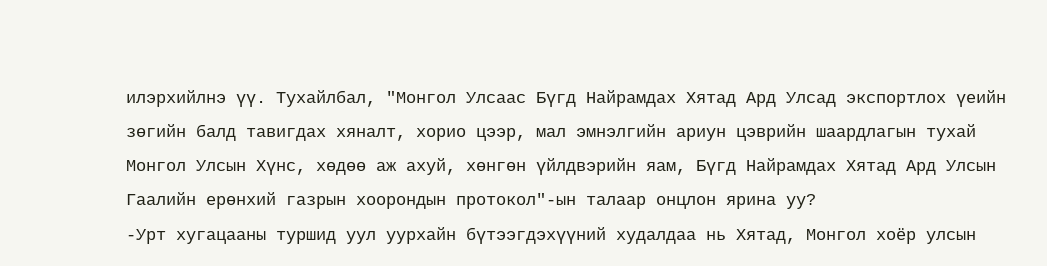илэрхийлнэ үү. Тухайлбал, "Монгол Улсаас Бүгд Найрамдах Хятад Ард Улсад экспортлох үеийн зөгийн балд тавигдах хяналт, хорио цээр, мал эмнэлгийн ариун цэврийн шаардлагын тухай Монгол Улсын Хүнс, хөдөө аж ахуй, хөнгөн үйлдвэрийн яам, Бүгд Найрамдах Хятад Ард Улсын Гаалийн ерөнхий газрын хоорондын протокол"-ын талаар онцлон ярина уу?
-Урт хугацааны туршид уул уурхайн бүтээгдэхүүний худалдаа нь Хятад, Монгол хоёр улсын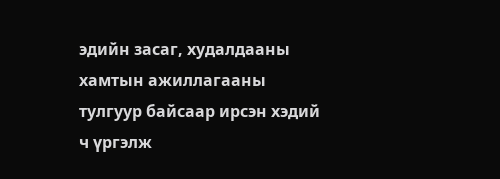эдийн засаг, худалдааны хамтын ажиллагааны тулгуур байсаар ирсэн хэдий ч үргэлж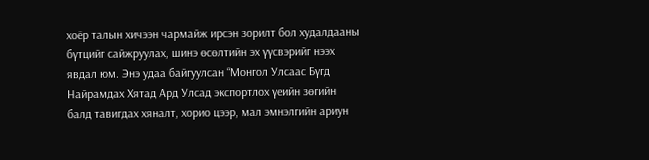хоёр талын хичээн чармайж ирсэн зорилт бол худалдааны бүтцийг сайжруулах, шинэ өсөлтийн эх үүсвэрийг нээх явдал юм. Энэ удаа байгуулсан “Монгол Улсаас Бүгд Найрамдах Хятад Ард Улсад экспортлох үеийн зөгийн балд тавигдах хяналт, хорио цээр, мал эмнэлгийн ариун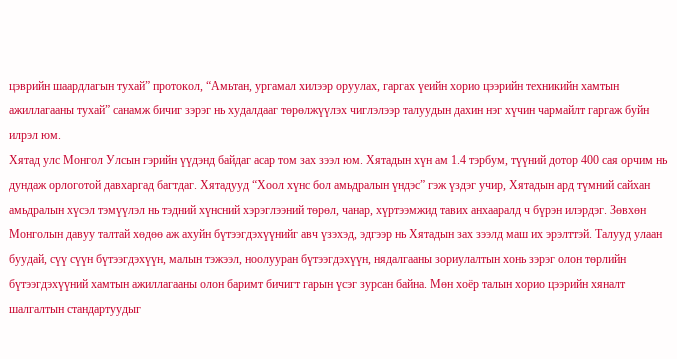цэврийн шаардлагын тухай” протокол, “Амьтан, ургамал хилээр оруулах, гаргах үеийн хорио цээрийн техникийн хамтын ажиллагааны тухай” санамж бичиг зэрэг нь худалдааг төрөлжүүлэх чиглэлээр талуудын дахин нэг хүчин чармайлт гаргаж буйн илрэл юм.
Хятад улс Монгол Улсын гэрийн үүдэнд байдаг асар том зах зээл юм. Хятадын хүн ам 1.4 тэрбум, түүний дотор 400 сая орчим нь дундаж орлоготой давхаргад багтдаг. Хятадууд “Хоол хүнс бол амьдралын үндэс” гэж үздэг учир, Хятадын ард түмний сайхан амьдралын хүсэл тэмүүлэл нь тэдний хүнсний хэрэглээний төрөл, чанар, хүртээмжид тавих анхааралд ч бүрэн илэрдэг. Зөвхөн Монголын давуу талтай хөдөө аж ахуйн бүтээгдэхүүнийг авч үзэхэд, эдгээр нь Хятадын зах зээлд маш их эрэлттэй. Талууд улаан буудай, сүү сүүн бүтээгдэхүүн, малын тэжээл, ноолууран бүтээгдэхүүн, нядалгааны зориулалтын хонь зэрэг олон төрлийн бүтээгдэхүүний хамтын ажиллагааны олон баримт бичигт гарын үсэг зурсан байна. Мөн хоёр талын хорио цээрийн хяналт шалгалтын стандартуудыг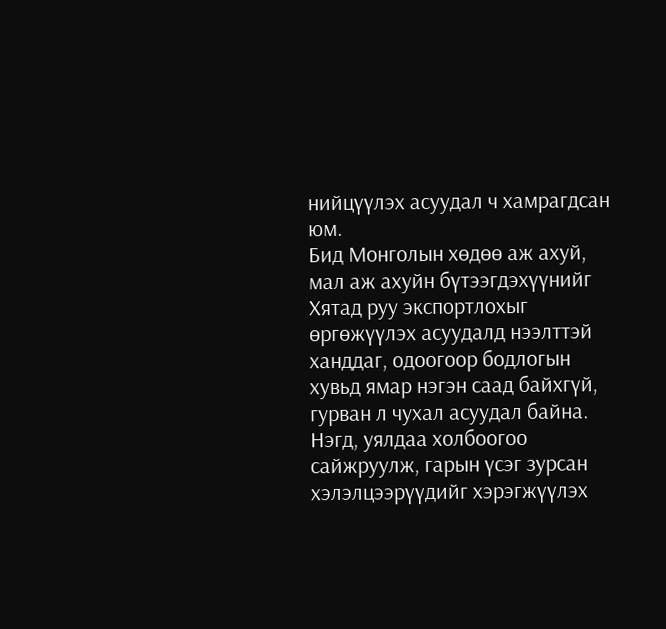нийцүүлэх асуудал ч хамрагдсан юм.
Бид Монголын хөдөө аж ахуй, мал аж ахуйн бүтээгдэхүүнийг Хятад руу экспортлохыг өргөжүүлэх асуудалд нээлттэй ханддаг, одоогоор бодлогын хувьд ямар нэгэн саад байхгүй, гурван л чухал асуудал байна. Нэгд, уялдаа холбоогоо сайжруулж, гарын үсэг зурсан хэлэлцээрүүдийг хэрэгжүүлэх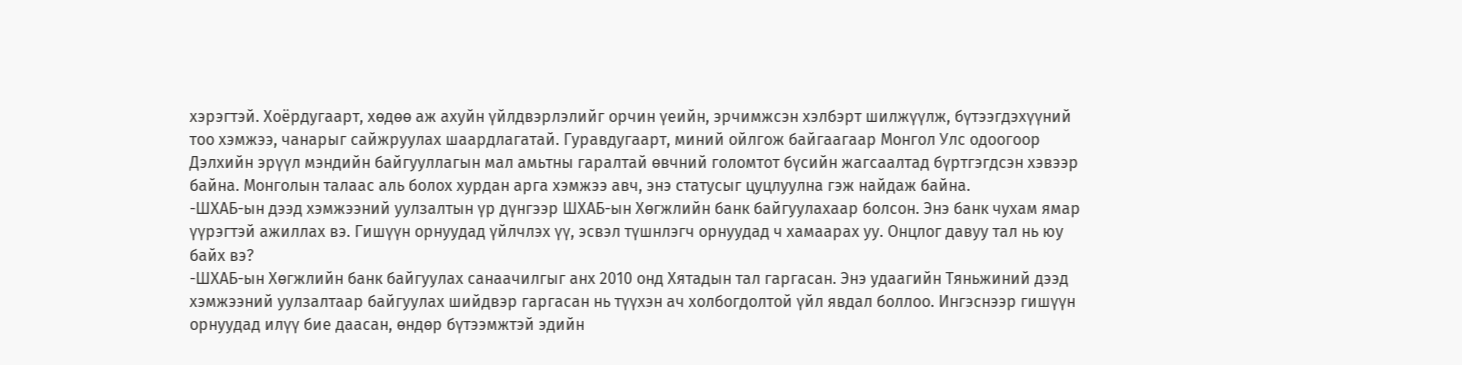хэрэгтэй. Хоёрдугаарт, хөдөө аж ахуйн үйлдвэрлэлийг орчин үеийн, эрчимжсэн хэлбэрт шилжүүлж, бүтээгдэхүүний тоо хэмжээ, чанарыг сайжруулах шаардлагатай. Гуравдугаарт, миний ойлгож байгаагаар Монгол Улс одоогоор Дэлхийн эрүүл мэндийн байгууллагын мал амьтны гаралтай өвчний голомтот бүсийн жагсаалтад бүртгэгдсэн хэвээр байна. Монголын талаас аль болох хурдан арга хэмжээ авч, энэ статусыг цуцлуулна гэж найдаж байна.
-ШХАБ-ын дээд хэмжээний уулзалтын үр дүнгээр ШХАБ-ын Хөгжлийн банк байгуулахаар болсон. Энэ банк чухам ямар үүрэгтэй ажиллах вэ. Гишүүн орнуудад үйлчлэх үү, эсвэл түшнлэгч орнуудад ч хамаарах уу. Онцлог давуу тал нь юу байх вэ?
-ШХАБ-ын Хөгжлийн банк байгуулах санаачилгыг анх 2010 онд Хятадын тал гаргасан. Энэ удаагийн Тяньжиний дээд хэмжээний уулзалтаар байгуулах шийдвэр гаргасан нь түүхэн ач холбогдолтой үйл явдал боллоо. Ингэснээр гишүүн орнуудад илүү бие даасан, өндөр бүтээмжтэй эдийн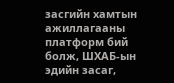засгийн хамтын ажиллагааны платформ бий болж, ШХАБ-ын эдийн засаг,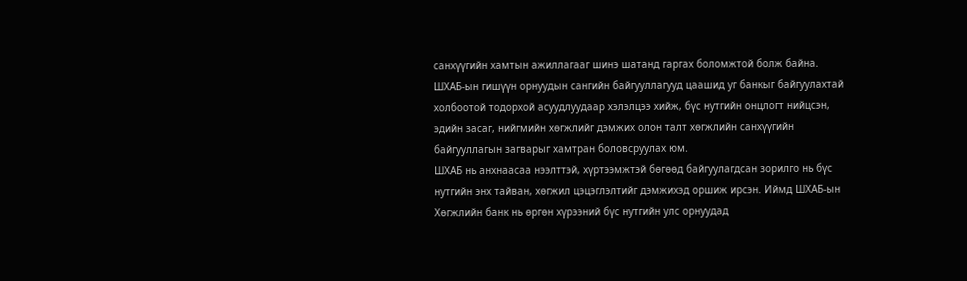санхүүгийн хамтын ажиллагааг шинэ шатанд гаргах боломжтой болж байна. ШХАБ-ын гишүүн орнуудын сангийн байгууллагууд цаашид уг банкыг байгуулахтай холбоотой тодорхой асуудлуудаар хэлэлцээ хийж, бүс нутгийн онцлогт нийцсэн, эдийн засаг, нийгмийн хөгжлийг дэмжих олон талт хөгжлийн санхүүгийн байгууллагын загварыг хамтран боловсруулах юм.
ШХАБ нь анхнаасаа нээлттэй, хүртээмжтэй бөгөөд байгуулагдсан зорилго нь бүс нутгийн энх тайван, хөгжил цэцэглэлтийг дэмжихэд оршиж ирсэн. Иймд ШХАБ-ын Хөгжлийн банк нь өргөн хүрээний бүс нутгийн улс орнуудад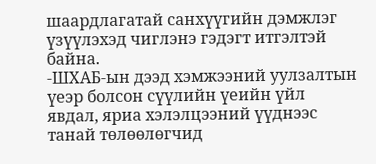шаардлагатай санхүүгийн дэмжлэг үзүүлэхэд чиглэнэ гэдэгт итгэлтэй байна.
-ШХАБ-ын дээд хэмжээний уулзалтын үеэр болсон сүүлийн үеийн үйл явдал, яриа хэлэлцээний үүднээс танай төлөөлөгчид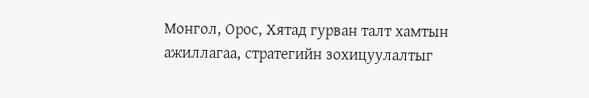Монгол, Орос, Хятад гурван талт хамтын ажиллагаа, стратегийн зохицуулалтыг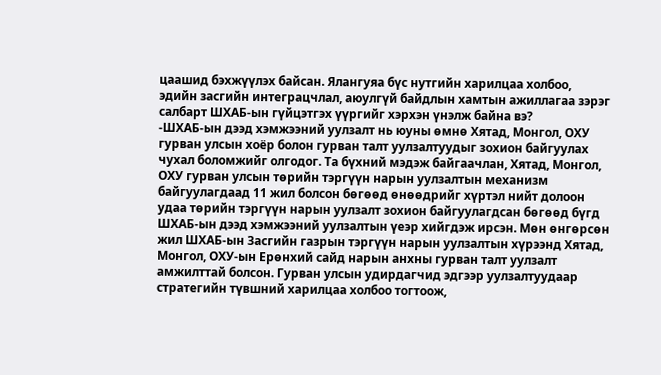цаашид бэхжүүлэх байсан. Ялангуяа бүс нутгийн харилцаа холбоо, эдийн засгийн интеграцчлал, аюулгүй байдлын хамтын ажиллагаа зэрэг салбарт ШХАБ-ын гүйцэтгэх үүргийг хэрхэн үнэлж байна вэ?
-ШХАБ-ын дээд хэмжээний уулзалт нь юуны өмнө Хятад, Монгол, ОХУ гурван улсын хоёр болон гурван талт уулзалтуудыг зохион байгуулах чухал боломжийг олгодог. Та бүхний мэдэж байгаачлан, Хятад, Монгол, ОХУ гурван улсын төрийн тэргүүн нарын уулзалтын механизм байгуулагдаад 11 жил болсон бөгөөд өнөөдрийг хүртэл нийт долоон удаа төрийн тэргүүн нарын уулзалт зохион байгуулагдсан бөгөөд бүгд ШХАБ-ын дээд хэмжээний уулзалтын үеэр хийгдэж ирсэн. Мөн өнгөрсөн жил ШХАБ-ын Засгийн газрын тэргүүн нарын уулзалтын хүрээнд Хятад, Монгол, ОХУ-ын Ерөнхий сайд нарын анхны гурван талт уулзалт амжилттай болсон. Гурван улсын удирдагчид эдгээр уулзалтуудаар стратегийн түвшний харилцаа холбоо тогтоож,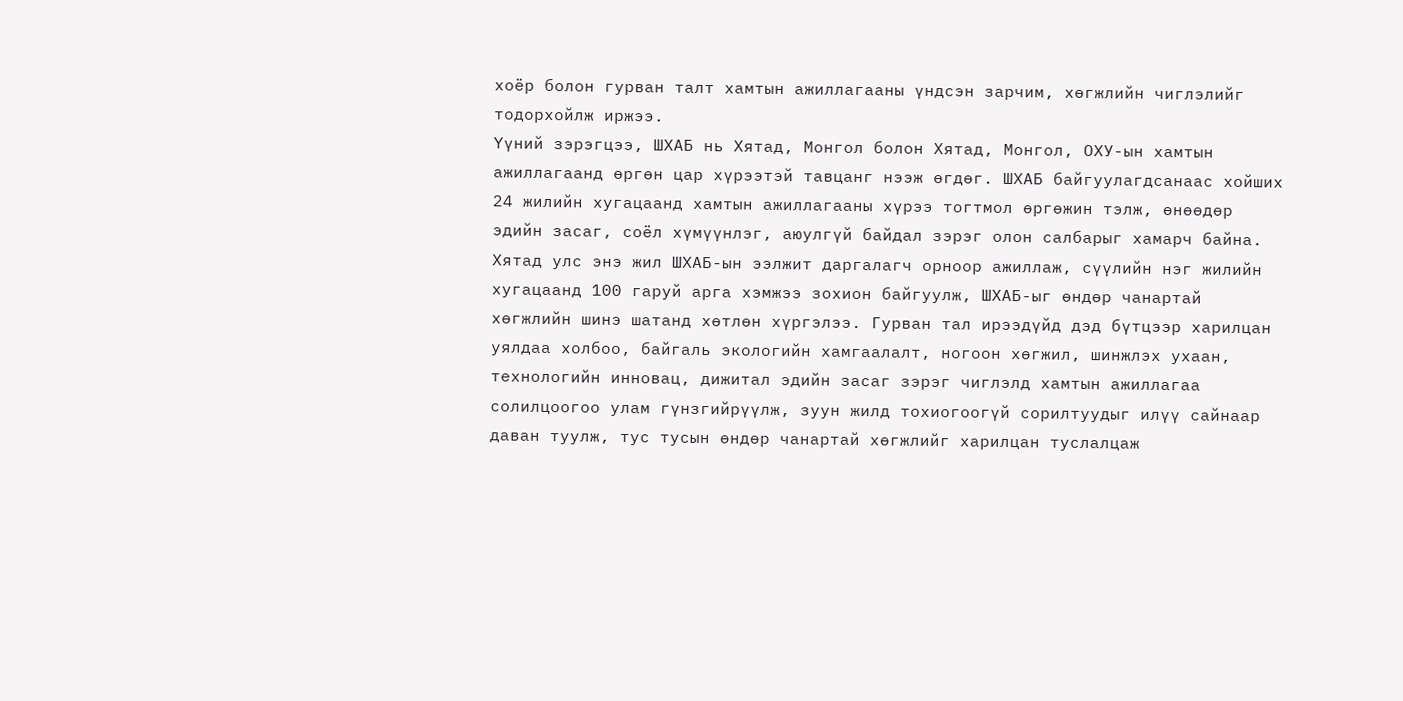хоёр болон гурван талт хамтын ажиллагааны үндсэн зарчим, хөгжлийн чиглэлийг тодорхойлж иржээ.
Үүний зэрэгцээ, ШХАБ нь Хятад, Монгол болон Хятад, Монгол, ОХУ-ын хамтын ажиллагаанд өргөн цар хүрээтэй тавцанг нээж өгдөг. ШХАБ байгуулагдсанаас хойших 24 жилийн хугацаанд хамтын ажиллагааны хүрээ тогтмол өргөжин тэлж, өнөөдөр эдийн засаг, соёл хүмүүнлэг, аюулгүй байдал зэрэг олон салбарыг хамарч байна. Хятад улс энэ жил ШХАБ-ын ээлжит даргалагч орноор ажиллаж, сүүлийн нэг жилийн хугацаанд 100 гаруй арга хэмжээ зохион байгуулж, ШХАБ-ыг өндөр чанартай хөгжлийн шинэ шатанд хөтлөн хүргэлээ. Гурван тал ирээдүйд дэд бүтцээр харилцан уялдаа холбоо, байгаль экологийн хамгаалалт, ногоон хөгжил, шинжлэх ухаан, технологийн инновац, дижитал эдийн засаг зэрэг чиглэлд хамтын ажиллагаа солилцоогоо улам гүнзгийрүүлж, зуун жилд тохиогоогүй сорилтуудыг илүү сайнаар даван туулж, тус тусын өндөр чанартай хөгжлийг харилцан туслалцаж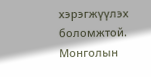хэрэгжүүлэх боломжтой.
Монголын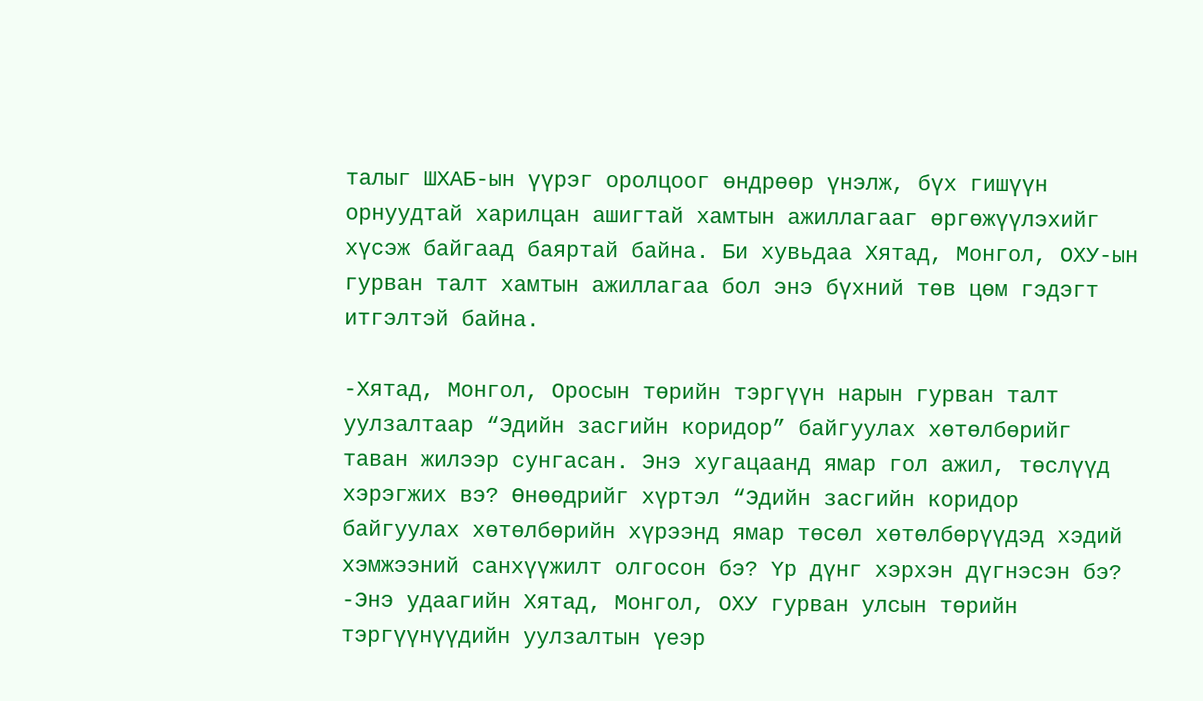талыг ШХАБ-ын үүрэг оролцоог өндрөөр үнэлж, бүх гишүүн орнуудтай харилцан ашигтай хамтын ажиллагааг өргөжүүлэхийг хүсэж байгаад баяртай байна. Би хувьдаа Хятад, Монгол, ОХУ-ын гурван талт хамтын ажиллагаа бол энэ бүхний төв цөм гэдэгт итгэлтэй байна.

-Хятад, Монгол, Оросын төрийн тэргүүн нарын гурван талт уулзалтаар “Эдийн засгийн коридор” байгуулах хөтөлбөрийг таван жилээр сунгасан. Энэ хугацаанд ямар гол ажил, төслүүд хэрэгжих вэ? Өнөөдрийг хүртэл “Эдийн засгийн коридор байгуулах хөтөлбөрийн хүрээнд ямар төсөл хөтөлбөрүүдэд хэдий хэмжээний санхүүжилт олгосон бэ? Үр дүнг хэрхэн дүгнэсэн бэ?
-Энэ удаагийн Хятад, Монгол, ОХУ гурван улсын төрийн тэргүүнүүдийн уулзалтын үеэр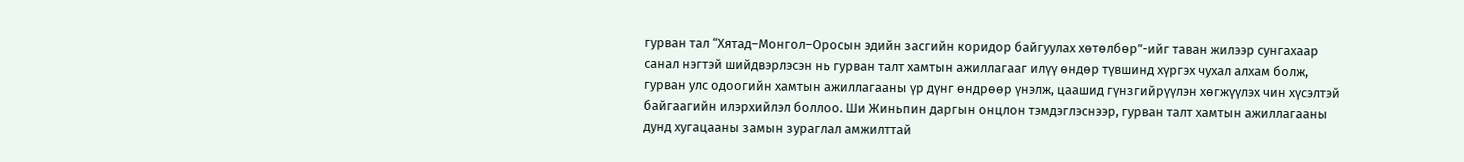гурван тал “Хятад–Монгол–Оросын эдийн засгийн коридор байгуулах хөтөлбөр”-ийг таван жилээр сунгахаар санал нэгтэй шийдвэрлэсэн нь гурван талт хамтын ажиллагааг илүү өндөр түвшинд хүргэх чухал алхам болж, гурван улс одоогийн хамтын ажиллагааны үр дүнг өндрөөр үнэлж, цаашид гүнзгийрүүлэн хөгжүүлэх чин хүсэлтэй байгаагийн илэрхийлэл боллоо. Ши Жиньпин даргын онцлон тэмдэглэснээр, гурван талт хамтын ажиллагааны дунд хугацааны замын зураглал амжилттай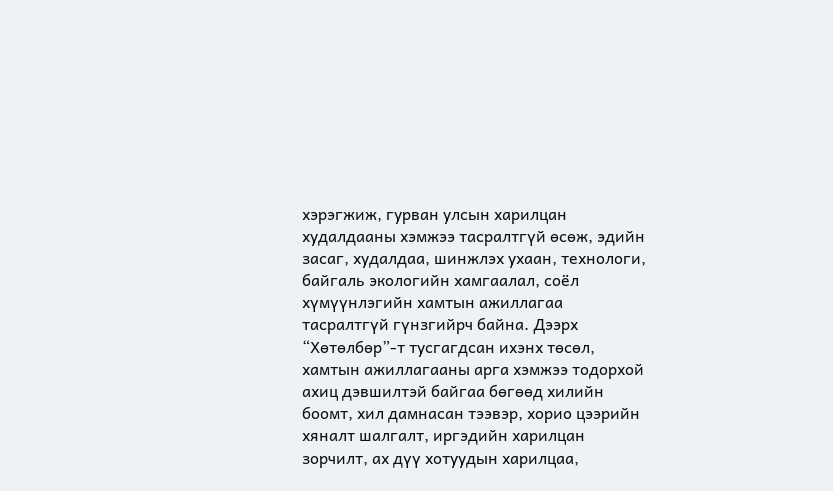хэрэгжиж, гурван улсын харилцан худалдааны хэмжээ тасралтгүй өсөж, эдийн засаг, худалдаа, шинжлэх ухаан, технологи, байгаль экологийн хамгаалал, соёл хүмүүнлэгийн хамтын ажиллагаа тасралтгүй гүнзгийрч байна. Дээрх “Хөтөлбөр”-т тусгагдсан ихэнх төсөл, хамтын ажиллагааны арга хэмжээ тодорхой ахиц дэвшилтэй байгаа бөгөөд хилийн боомт, хил дамнасан тээвэр, хорио цээрийн хяналт шалгалт, иргэдийн харилцан зорчилт, ах дүү хотуудын харилцаа,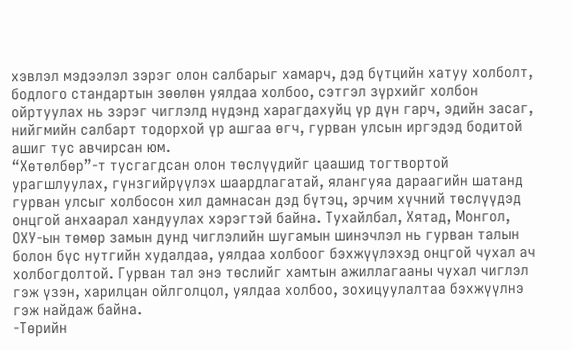хэвлэл мэдээлэл зэрэг олон салбарыг хамарч, дэд бүтцийн хатуу холболт, бодлого стандартын зөөлөн уялдаа холбоо, сэтгэл зүрхийг холбон ойртуулах нь зэрэг чиглэлд нүдэнд харагдахуйц үр дүн гарч, эдийн засаг, нийгмийн салбарт тодорхой үр ашгаа өгч, гурван улсын иргэдэд бодитой ашиг тус авчирсан юм.
“Хөтөлбөр”-т тусгагдсан олон төслүүдийг цаашид тогтвортой урагшлуулах, гүнзгийрүүлэх шаардлагатай, ялангуяа дараагийн шатанд гурван улсыг холбосон хил дамнасан дэд бүтэц, эрчим хүчний төслүүдэд онцгой анхаарал хандуулах хэрэгтэй байна. Тухайлбал, Хятад, Монгол, ОХУ-ын төмөр замын дунд чиглэлийн шугамын шинэчлэл нь гурван талын болон бүс нутгийн худалдаа, уялдаа холбоог бэхжүүлэхэд онцгой чухал ач холбогдолтой. Гурван тал энэ төслийг хамтын ажиллагааны чухал чиглэл гэж үзэн, харилцан ойлголцол, уялдаа холбоо, зохицуулалтаа бэхжүүлнэ гэж найдаж байна.
-Төрийн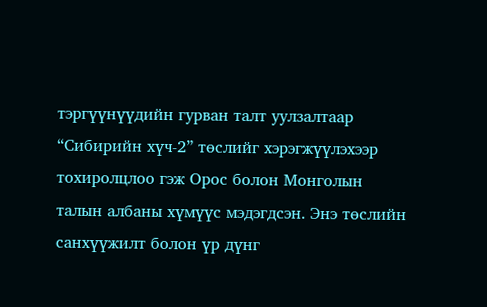тэргүүнүүдийн гурван талт уулзалтаар “Сибирийн хүч-2” төслийг хэрэгжүүлэхээр тохиролцлоо гэж Орос болон Монголын талын албаны хүмүүс мэдэгдсэн. Энэ төслийн санхүүжилт болон үр дүнг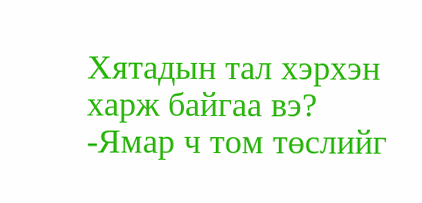Хятадын тал хэрхэн харж байгаа вэ?
-Ямар ч том төслийг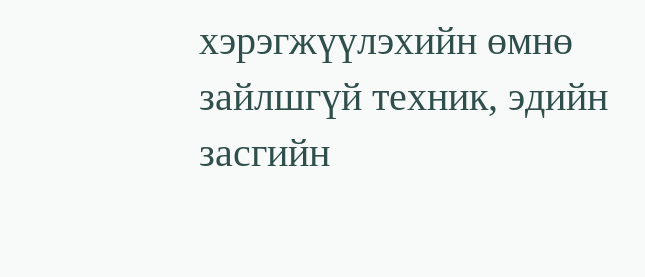хэрэгжүүлэхийн өмнө зайлшгүй техник, эдийн засгийн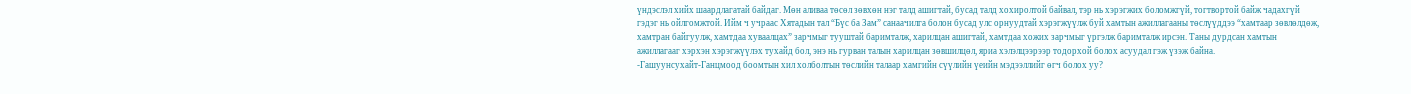үндэслэл хийх шаардлагатай байдаг. Мөн аливаа төсөл зөвхөн нэг талд ашигтай, бусад талд хохиролтой байвал, тэр нь хэрэгжих боломжгүй, тогтвортой байж чадахгүй гэдэг нь ойлгомжтой. Ийм ч учраас Хятадын тал “Бүс ба Зам” санаачилга болон бусад улс орнуудтай хэрэгжүүлж буй хамтын ажиллагааны төслүүддээ “хамтаар зөвлөлдөж, хамтран байгуулж, хамтдаа хуваалцах” зарчмыг тууштай баримталж, харилцан ашигтай, хамтдаа хожих зарчмыг үргэлж баримталж ирсэн. Таны дурдсан хамтын ажиллагааг хэрхэн хэрэгжүүлэх тухайд бол, энэ нь гурван талын харилцан зөвшилцөл, яриа хэлэлцээрээр тодорхой болох асуудал гэж үзэж байна.
-Гашуунсухайт-Ганцмоод боомтын хил холболтын төслийн талаар хамгийн сүүлийн үеийн мэдээллийг өгч болох уу?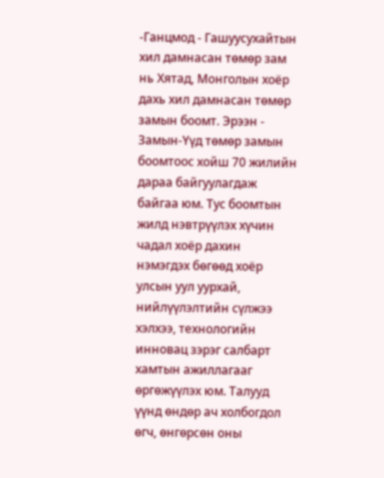-Ганцмод - Гашуусухайтын хил дамнасан төмөр зам нь Хятад, Монголын хоёр дахь хил дамнасан төмөр замын боомт. Эрээн - Замын-Үүд төмөр замын боомтоос хойш 70 жилийн дараа байгуулагдаж байгаа юм. Тус боомтын жилд нэвтрүүлэх хүчин чадал хоёр дахин нэмэгдэх бөгөөд хоёр улсын уул уурхай, нийлүүлэлтийн сүлжээ хэлхээ, технологийн инновац зэрэг салбарт хамтын ажиллагааг өргөжүүлэх юм. Талууд үүнд өндөр ач холбогдол өгч, өнгөрсөн оны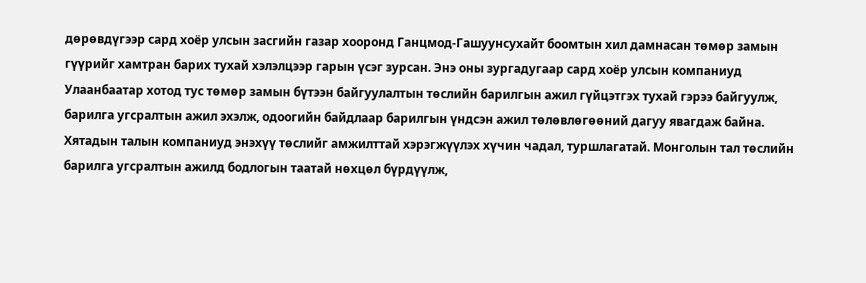дөрөвдүгээр сард хоёр улсын засгийн газар хооронд Ганцмод-Гашуунсухайт боомтын хил дамнасан төмөр замын гүүрийг хамтран барих тухай хэлэлцээр гарын үсэг зурсан. Энэ оны зургадугаар сард хоёр улсын компаниуд Улаанбаатар хотод тус төмөр замын бүтээн байгуулалтын төслийн барилгын ажил гүйцэтгэх тухай гэрээ байгуулж, барилга угсралтын ажил эхэлж, одоогийн байдлаар барилгын үндсэн ажил төлөвлөгөөний дагуу явагдаж байна. Хятадын талын компаниуд энэхүү төслийг амжилттай хэрэгжүүлэх хүчин чадал, туршлагатай. Монголын тал төслийн барилга угсралтын ажилд бодлогын таатай нөхцөл бүрдүүлж,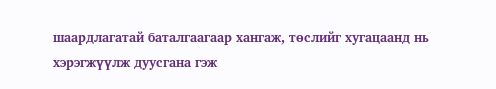шаардлагатай баталгаагаар хангаж, төслийг хугацаанд нь хэрэгжүүлж дуусгана гэж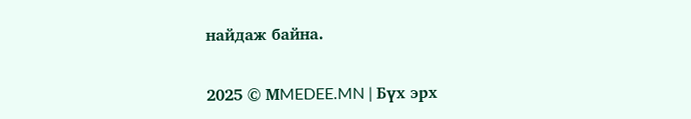найдаж байна.

2025 © МMEDEE.MN | Бүх эрх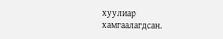хуулиар хамгаалагдсан.